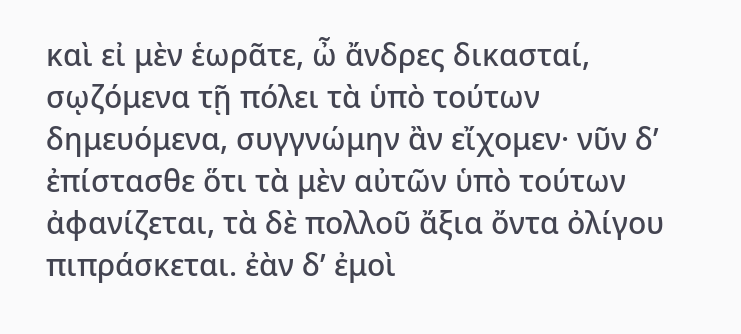καὶ εἰ μὲν ἑωρᾶτε, ὦ ἄνδρες δικασταί, σῳζόμενα τῇ πόλει τὰ ὑπὸ τούτων δημευόμενα, συγγνώμην ἂν εἴχομεν· νῦν δʼ ἐπίστασθε ὅτι τὰ μὲν αὐτῶν ὑπὸ τούτων ἀφανίζεται, τὰ δὲ πολλοῦ ἄξια ὄντα ὀλίγου πιπράσκεται. ἐὰν δʼ ἐμοὶ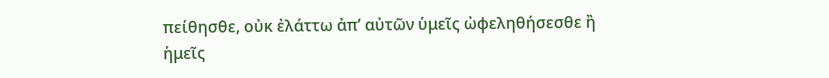πείθησθε, οὐκ ἐλάττω ἀπʼ αὐτῶν ὑμεῖς ὠφεληθήσεσθε ἢ ἡμεῖς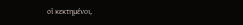οἱ κεκτημένοι,